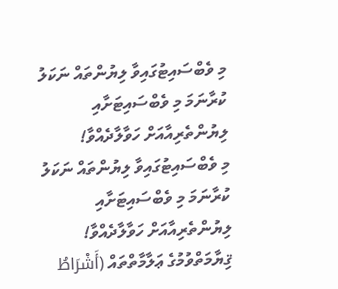މި ވެބްސައިޓުގައިވާ ލިޔުންތައް ނަކަލު ކުރާނަމަ މި ވެބްސައިޓަށާއި ލިޔުންތެރިއާއަށް ހަވާލާދެއްވާ!
މި ވެބްސައިޓުގައިވާ ލިޔުންތައް ނަކަލު ކުރާނަމަ މި ވެބްސައިޓަށާއި ލިޔުންތެރިއާއަށް ހަވާލާދެއްވާ!
ޤިޔާމަތްވުމުގެ ޢަލާމާތްތައް (أَشْرَاطُ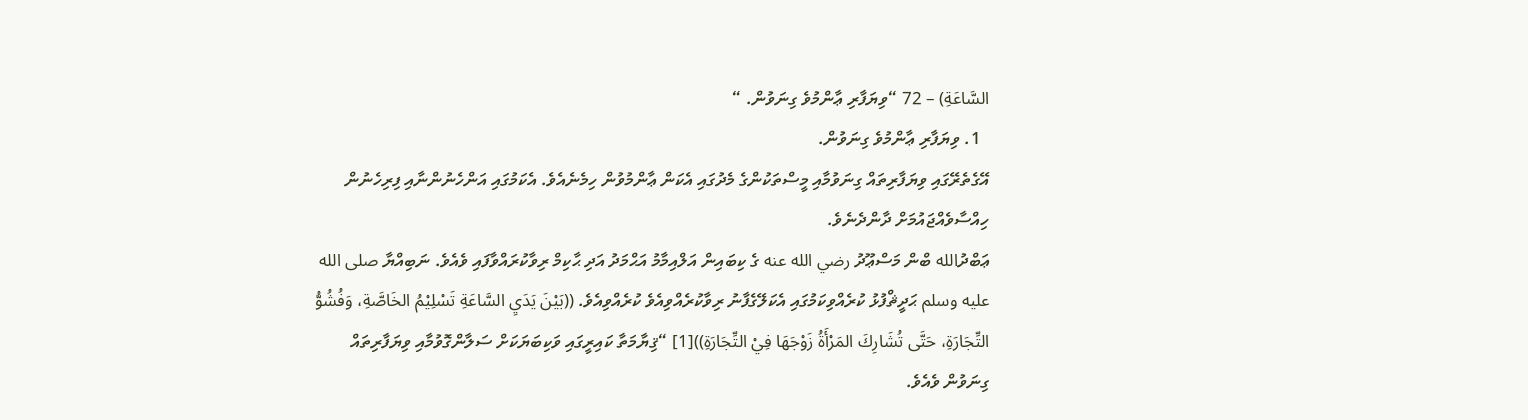السَّاعَةِ) – 72 “ވިޔަފާރި ޢާންމުވެ ގިނަވުން. “
  1. ވިޔަފާރި ޢާންމުވެ ގިނަވުން.
އޭގެތެރޭގައި ވިޔަފާރިތައް ގިނަވުމާއި މީސްތަކުންގެ މެދުގައި އެކަން ޢާންމުވުން ހިމެނެއެވެ. އެކަމުގައި އަންހެނުންނާއި ފިރިހެނުން ހިއްސާވެއްޖައުމަށް ދާންދެނެވެ.
ޢަބްދުالله ބްން މަސްޢޫދު رضي الله عنه ގެ ކިބައިން އަލްއިމާމު އަޙްމަދު އަދި ޙާކިމް ރިވާކުރައްވާފައި ވެއެވެ. ނަބިއްޔާ صلى الله عليه وسلم ޙަދީޘްފުޅު ކުރެއްވިކަމުގައި އެކަލޭގެފާނު ރިވާކުރެއްވިއެވެ ކުރެއްވިއެވެ. ((بَيْنَ يَدَيِ السَّاعَةِ تَسْلِيْمُ الخَاصَّةِ، وَفُشُوُّ التِّجَارَةِ، حَتَّى تُشَارِكَ المَرْأَةُ زَوْجَهَا فِيْ التِّجَارَةِ))[1] “ޤިޔާމަތާ ކައިރީގައި ވަކިބަޔަކަށް ސަލާންގޮވުމާއި ވިޔަފާރިތައް ގިނަވުން ވެއެވެ.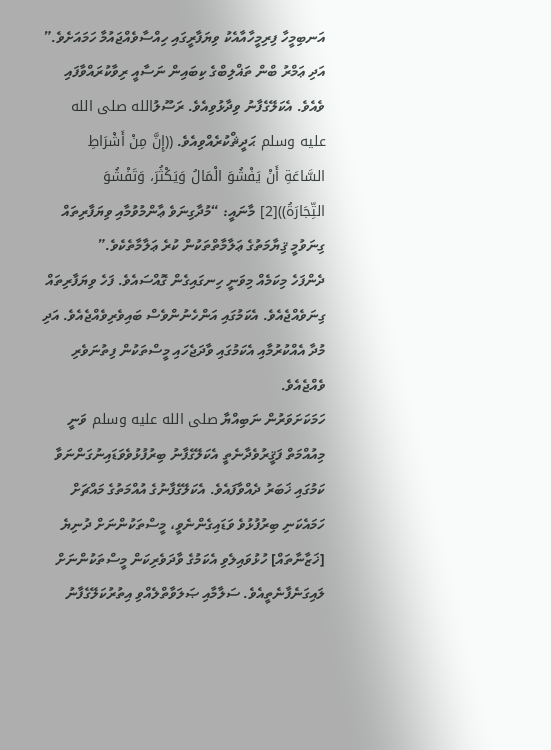އަނބިމީހާ ފިރިމީހާއާއެކު ވިޔަފާރީގައި ހިއްސާވެއްޖައުމާ ހަމައަށެވެ.”
އަދި ޢަމްރު ބްން ތަޣްލިބްގެ ކިބައިން ނަސާއީ ރިވާކުރައްވާފައި ވެއެވެ. އެކަލޭގެފާނު ވިދާޅުވިއެވެ. ރަސޫލުالله صلى الله عليه وسلم ޙަދީޘްކުރެއްވިއެވެ. ((إِنَّ مِنْ أَشْرَاطِ السَّاعَةِ أَنْ يَفْشُوَ الْمَالُ وَيَكْثُرَ، وَتَفْشُوَ التِّجَارَةُ))[2] މާނައީ: “މުދާގިނަވެ ޢާންމުވުމާއި ވިޔަފާރިތައް ގިނަވުމީ ޤިޔާމަތުގެ ޢަލާމާތްތަކުން ކުރެ ޢަލާމާތެކެވެ.”
ދެންފަހެ މިކަމެއް މިވަނީ ހިނގައިގެން ގޮއްސައެވެ. ފަހެ ވިޔަފާރިތައް ގިނަވެއްޖެއެވެ. އެކަމުގައި އަންހެނުންވެސް ބައިވެރިވެއްޖެއެވެ. އަދި މުދާ އެއްކުރުމާއި އެކަމުގައި ވާދަޖެހައި މީސްތަކުން ފިތުނަވެރި ވެއްޖެއެވެ.
ހަމަކަށަވަރުން ނަބިއްޔާ صلى الله عليه وسلم ވަނީ މިއުއްމަތް ފަޤީރުވެދާނެތީ އެކަލޭގެފާނު ބިރުފުޅުވެވަޑައިނުގަންނަވާ ކަމުގައި ޚަބަރު ދެއްވާފައެވެ. އެކަލޭގެފާނުގެ އުއްމަތުގެ މައްޗަށް ހަމައެކަނި ބިރުފުޅުވެ ވަޑައިގެންނެވީ، މީސްތަކުންނަށް ދުނިޔެ [ޚަޒާނާތައް] ހުޅުވައިލެވި އެކަމުގެ ވާދަވެރިކަން މީސްތަކުންނަށް ލައިގަނެފާނެތީއެވެ. ސަލާމާއި ޞަލަވާތްލެއްވި އިތުރުކަލޭގެފާނު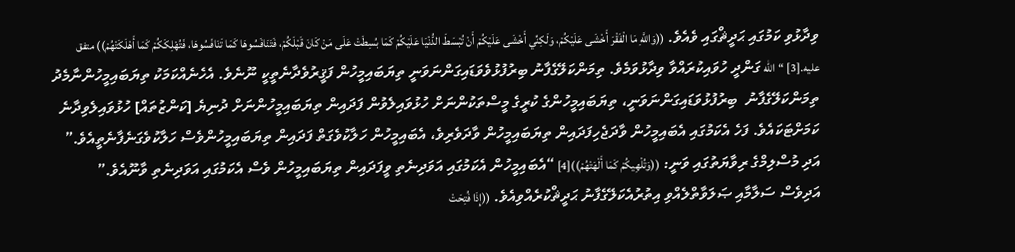ވިދާޅުވި ކަމުގައި ޙަދީޘްގައި ވެއެވެ. ((وَاللَّهِ مَا الْفَقْرَ أَخْشَى عَلَيْكُمْ، وَلَكِنِّي أَخْشَى عَلَيْكُمْ أَنْ تُبْسَطَ الدُّنْيَا عَلَيْكُمْ كَمَا بُسِطَتْ عَلَى مَنْ كَانَ قَبْلَكُمْ، فَتَنَافَسُوهَا كَمَا تَنَافَسُوهَا، فَتُهْلِكَكُمْ كَمَا أَهْلَكَتْهُمْ)) متفق عليه.[3] “الله ގަންދީ ހުވައިކުރައްވާ ވިދާޅުވަމެވެ. ތިމަންކަލޭގެފާނު ބިރުފުޅުވެވަޑައިގަންނަވަނީ ތިޔަބައިމީހުން ފަޤީރުވެދާނެތީކީ ނޫނެވެ. އެހެނެއްކަމަކު ތިޔަބައިމީހުންނާމެދު ތިމަންކަލޭގެފާނު  ބިރުފުޅުވަޑައިގަންނަވަނީ، ތިޔަބައިމީހުންގެ ކުރީގެ މީސްތަކުންނަށް ހުޅުވައިލެވުން ފަދައިން ތިޔަބައިމީހުންނަށް ދުނިޔެ [ކަންޒުތައް] ހުޅުވައިލެވިދާނެ ކަމަށްޓަކައެވެ. ފަހެ އެކަމުގައި އެބައިމީހުން ވާދަޖެހިފަދައިން ތިޔަބައިމީހުން ވާދަވެރިވެ، އެބައިމީހުން ހަލާކުވެގަތް ފަދައިން ތިޔަބައިމީހުންވެސް ހަލާކުވެގަނެފާނެތީއެވެ.”
އަދި މުސްލިމްގެ ރިވާޔަތުގައި ވަނީ: ((وَتُلْهِيكُمْ كَمَا أَلْهَتْهُمْ))[4] “އެބައިމީހުން އެކަމުގައި އަވަދިނެތި ވީފަދައިން ތިޔަބައިމީހުން ވެސް އެކަމުގައި އަވަދިނެތި ވާނޫއެވެ.”
އަދިވެސް ސަލާމާއި ޞަލަވާތްލެއްވި އިތުރުއެކަލޭގެފާނު ޙަދީޘްކުރެއްވިއެވެ. ((إِذَا فُتِحَتْ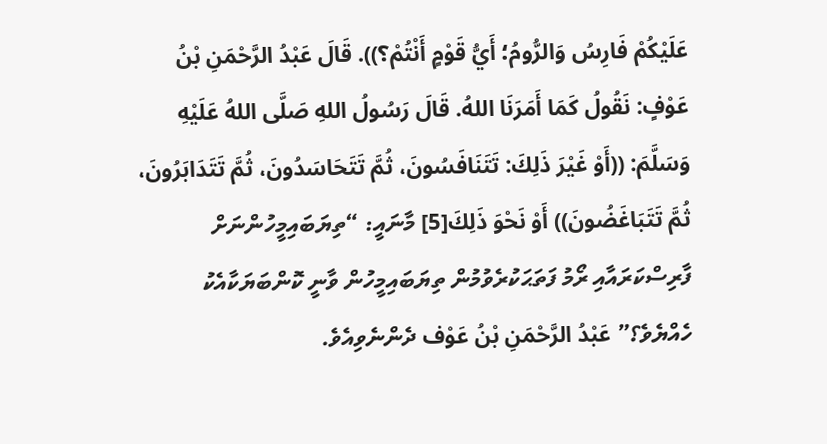عَلَيْكُمْ فَارِسُ وَالرُّومُ؛ أَيُّ قَوْمٍ أَنْتُمْ؟)). قَالَ عَبْدُ الرَّحْمَنِ بْنُ عَوْفٍ: نَقُولُ كَمَا أَمَرَنَا اللهُ. قَالَ رَسُولُ اللهِ صَلَّى اللهُ عَلَيْهِ وَسَلَّمَ: ((أَوْ غَيْرَ ذَلِكَ: تَتَنَافَسُونَ، ثُمَّ تَتَحَاسَدُونَ، ثُمَّ تَتَدَابَرُونَ، ثُمَّ تَتَبَاغَضُونَ)) أَوْ نَحْوَ ذَلِكَ[5] މާނައީ: “ތިޔަބައިމީހުންނަށް ފާރިސްކަރައާއި ރޯމު ފަތަޙަކުރެވުމުން ތިޔަބައިމީހުން ވާނީ ކޮންބަޔަކާއެކު ހެއްޔެވެ؟” عَبْدُ الرَّحْمَنِ بْنُ عَوْف ދެންނެވިއެވެ.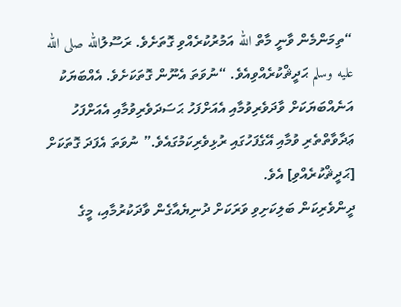“ތިމަންމެން ވާނީ މާތް الله އަމުރުކުރެއްވި ގޮތަށެވެ. ރަސޫލުالله صلى الله عليه وسلم ޙަދީޘްކުރެއްވިއެވެ. “ނުވަތަ އެނޫން ގޮތަކަށެވެ. އެއްބަޔަކު އަނެއްބަޔަކަށް ވާދަވެރިވުމާއި އެއަށްފަހު ޙަސަދަވެރިވުމާއި އެއަށްފަހު ޢަދާވާތްތެރި ވުމާއި އޭގެފަހުގައި ރުޅިވެރިކަމުގައެވެ.” ނުވަތަ އެފަދަ ގޮތަކަށް [ޙަދީޘްކުރެއްވި] އެވެ.
ދީންވެރިކަން ބަލިކަށިވި ވަރަކަށް ދުނިޔެއާގެން ވާދަކުރުމާއި، މީގެ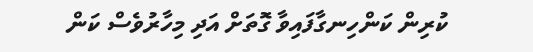ކުރިން ކަންހިނގާފައިވާ ގޮތަށް އަދި މިހާރުވެސް ކަން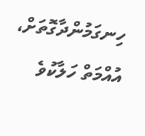ހިނގަމުންދާގޮތަށް، އުއްމަތް ހަލާކުވެ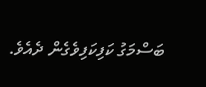ބަސްމަގު ކަފިކަފިވެގެން ދެއެވެ.